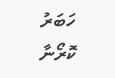ހަބަރު
ކޮރޯނާ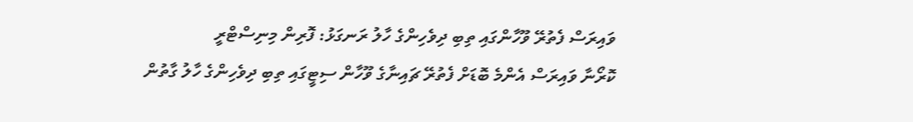ވައިރަސް ފެތުރޭ ވޫހާންގައި ތިބި ދިވެހިންގެ ހާލު ރަނގަޅު: ފޮރިން މިނިސްޓްރީ
ކޮރޯނާ ވައިރަސް އެންމެ ބޮޑަށް ފެތުރޭ ޗައިނާގެ ވޫހާން ސިޓީގައި ތިބި ދިވެހިންގެ ހާލު ގާތުން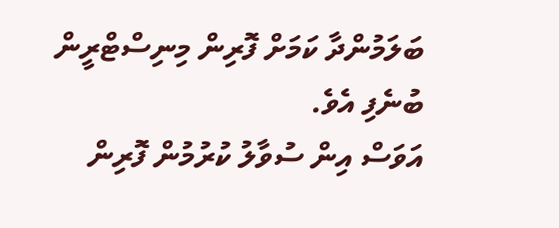ބަލަމުންދާ ކަމަށް ފޮރިން މިނިސްޓްރީން ބުނެފި އެވެ.
އަވަސް އިން ސުވާލު ކުރުމުން ފޮރިން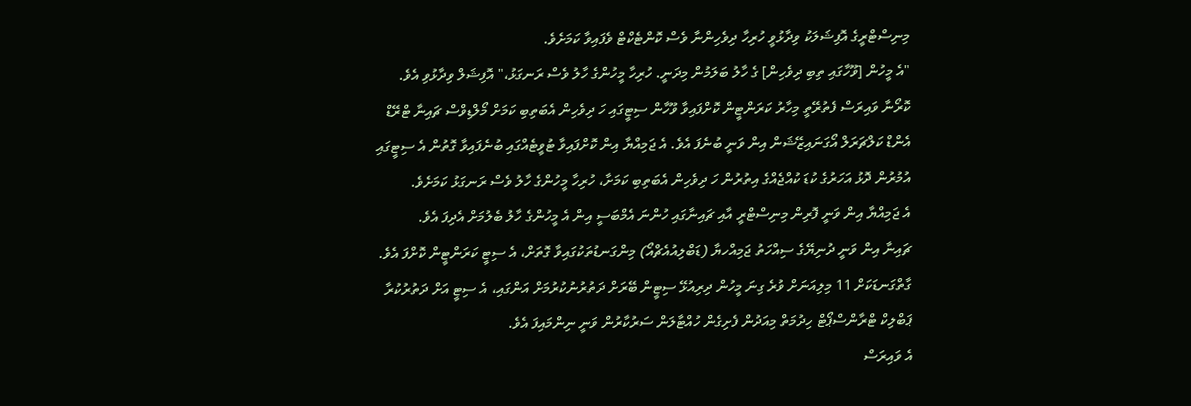މިނިސްޓްރީގެ އޮފިޝަލަކު ވިދާޅުވީ ހުރިހާ ދިވެހިންނާ ވެސް ކޮންޓެކްޓް ވެފައިވާ ކަމަށެވެ.
"އެ މީހުން [ވޫހާގައި ތިބި ދިވެހިން] ގެ ހާލު ބަލަމުން މިދަނީ. ހުރިހާ މީހުންގެ ހާލު ވެސް ރަނގަޅު،" އޮފިޝަލް ވިދާޅުވި އެވެ.
ކޮރޯނާ ވައިރަސް ފެތުރޭތީ މިހާރު ކަރަންޓީން ކޮށްފައިވާ ވޫހާން ސިޓީގައި ހަ ދިވެހިން އެބަތިބި ކަމަށް މޯލްޑިވްސް ޗައިނާ ޓްރޭޑް އެންޑް ކަލްޗަރަލް އޯގަނައިޒޭޝަން އިން ވަނީ ބުނެފަ އެވެ. އެ ޖަމިއްޔާ އިން ކޮށްފައިވާ ޓުވީޓެއްގައި ބުނެފައިވާ ގޮތުން އެ ސިޓީގައި އުމުރުން ދޮޅު އަހަރުގެ ކުޑަ ކުއްޖެއްގެ އިތުރުން ހަ ދިވެހިން އެބަތިބި ކަމަށާ، ހުރިހާ މީހުންގެ ހާލު ވެސް ރަނގަޅު ކަމަށެވެ.
އެ ޖަމިއްޔާ އިން ވަނީ ފޮރިން މިނިސްޓްރީ އާއި ޗައިނާގައި ހުންނަ އެމްބަސީ އިން އެ މީހުންގެ ހާލު ބެލުމަށް އެދިފަ އެވެ.
ޗައިނާ އިން ވަނީ ދުނިޔޭގެ ސިއްހަތު ޖަމިއްހޔާ (ޑަބްލިއުއެޗްއޯ) މިންގަނޑުތަކުގައިވާ ގޮތަށް، އެ ސިޓީ ކަރަންޓީން ކޮށްފަ އެވެ. ގާތްގަނޑަކަށް 11 މިލިއަނަށް ވުރެ ގިނަ މީހުން ދިރިއުޅޭ ސިޓީން ބޭރަށް ދަތުރުނުކުރުމަށް އަންގައި، އެ ސިޓީ އަށް ދަތުރުކުރާ ޕަބްލިކް ޓްރާންސްޕޯޓް ހިދުމަތް މިއަދުން ފެށިގެން ހުއްޓާލަން ސަރުކާރުން ވަނީ ނިންމައިފަ އެވެ.
އެ ވައިރަސް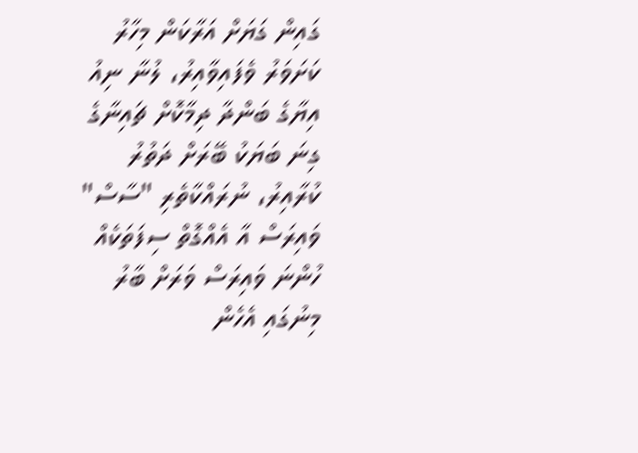ގައިން ގަޔަށް އަރާކަން މިހާރު ކަށަވަރު ވެފައިވާއިރު، ލުނާ ނިއު އިޔާގެ ބަންދާ ދިމާކޮށް ޗައިނާގެ ގިނަ ބަޔަކު ބޭރަށް ދަތުރު ކުރާއިރު، ނުރައްކާތެރި "ސާސް" ވައިރަސް އާ އެއްގޮތް ސިފަތަކެއް ހުންނަ ވައިރަސް ވަރަށް ބާރު މިނުގައި އެހެން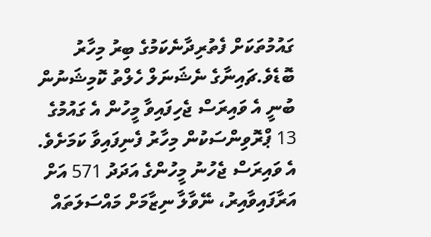ގައުމުތަކަށް ފެތުރިދާނެކަމުގެ ބިރު މިހާރު ބޮޑެވެ.ޗައިނާގެ ނެޝަނަލް ހެލްތު ކޮމިޝަނުން ބުނީ އެ ވައިރަސް ޖެހިފައިވާ މީހުން އެ ގައުމުގެ 13 ޕްރޮވިންސަކުން މިހާރު ފެނިފައިވާ ކަމަށެވެ. އެ ވައިރަސް ޖެހުނު މީހުންގެ އަދަދު 571 އަށް އަރާފައިވާއިރު، ނޭވާލާ ނިޒާމަށް މައްސަލަތައް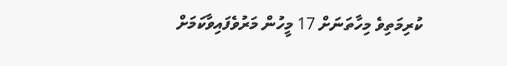ކުރިމަތިވެ މިހާތަނަށް 17 މީހުން މަރުވެފައިވާކަމަށް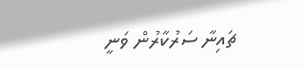ޗައިނާ ސަރުކާރުން ވަނީ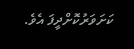ކަށަވަރުކޮށްދީފަ އެވެ.